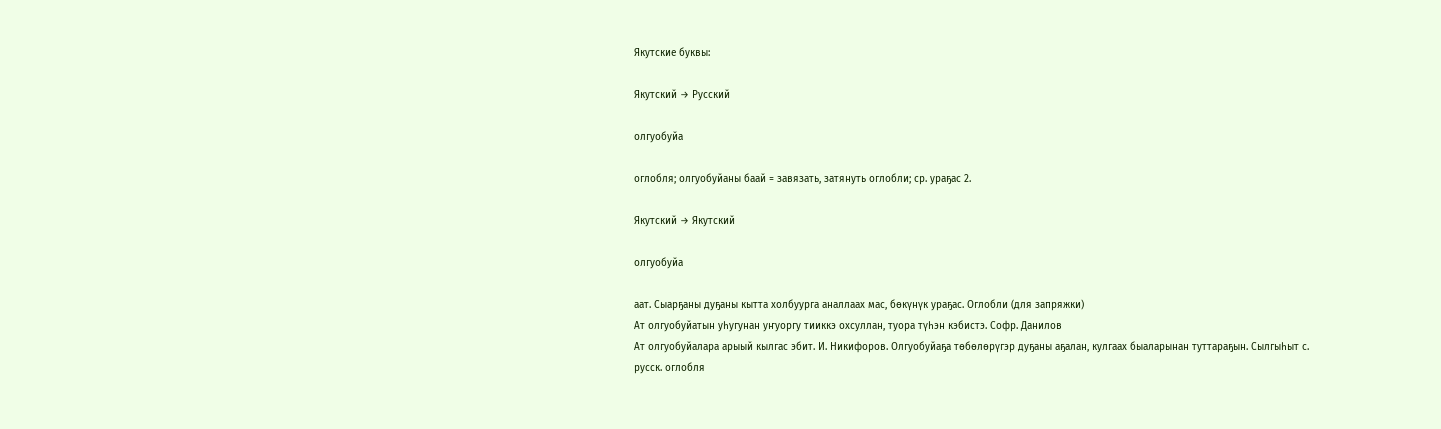Якутские буквы:

Якутский → Русский

олгуобуйа

оглобля; олгуобуйаны баай = завязать, затянуть оглобли; ср. ураҕас 2.

Якутский → Якутский

олгуобуйа

аат. Сыарҕаны дуҕаны кытта холбуурга аналлаах мас, бөкүнүк ураҕас. Оглобли (для запряжки)
Ат олгуобуйатын уһугунан уҥуоргу тииккэ охсуллан, туора түһэн кэбистэ. Софр. Данилов
Ат олгуобуйалара арыый кылгас эбит. И. Никифоров. Олгуобуйаҕа төбөлөрүгэр дуҕаны аҕалан, кулгаах быаларынан туттараҕын. Сылгыһыт с.
русск. оглобля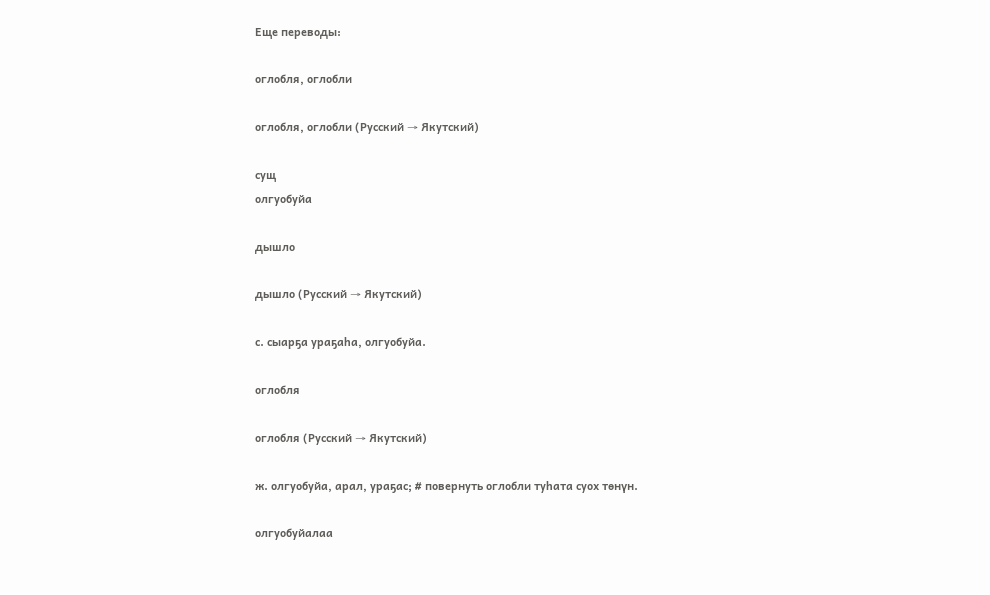Еще переводы:

оглобля, оглобли

оглобля, оглобли (Русский → Якутский)

сущ
олгуобуйа

дышло

дышло (Русский → Якутский)

с. сыарҕа ураҕаһа, олгуобуйа.

оглобля

оглобля (Русский → Якутский)

ж. олгуобуйа, арал, ураҕас; # повернуть оглобли туһата суох төнүн.

олгуобуйалаа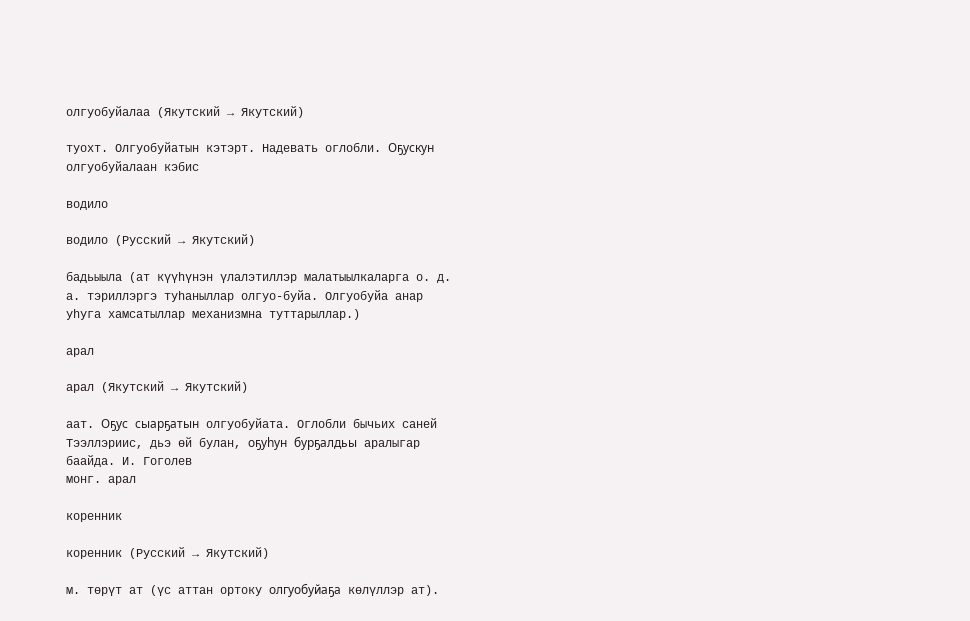олгуобуйалаа (Якутский → Якутский)

туохт. Олгуобуйатын кэтэрт. Надевать оглобли. Оҕускун олгуобуйалаан кэбис

водило

водило (Русский → Якутский)

бадьыыла (ат күүһүнэн үлалэтиллэр малатыылкаларга о. д. а. тэриллэргэ туһаныллар олгуо-буйа. Олгуобуйа анар уһуга хамсатыллар механизмна туттарыллар.)

арал

арал (Якутский → Якутский)

аат. Оҕус сыарҕатын олгуобуйата. Оглобли бычьих саней
Тээллэриис, дьэ өй булан, оҕуһун бурҕалдьы аралыгар баайда. И. Гоголев
монг. арал

коренник

коренник (Русский → Якутский)

м. төрүт ат (үс аттан ортоку олгуобуйаҕа көлүллэр ат).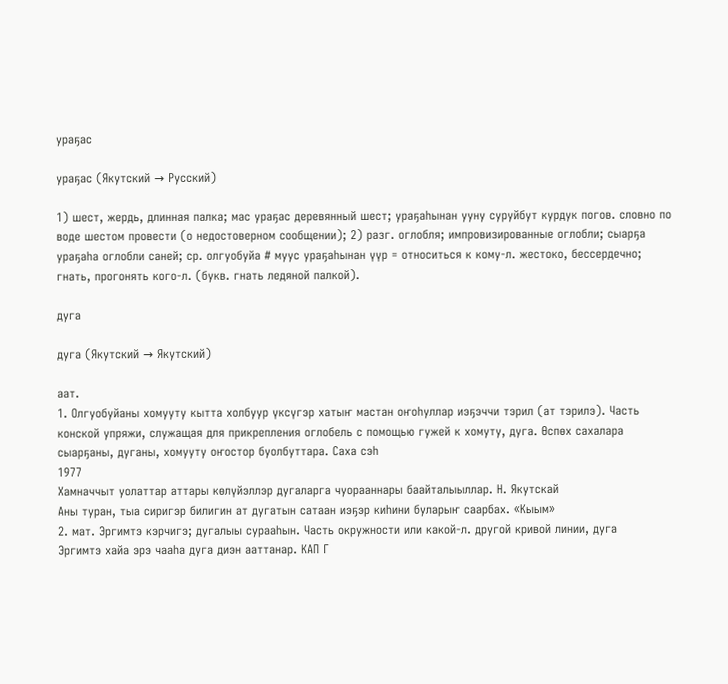ураҕас

ураҕас (Якутский → Русский)

1) шест, жердь, длинная палка; мас ураҕас деревянный шест; ураҕаһынан ууну суруйбут курдук погов. словно по воде шестом провести (о недостоверном сообщении); 2) разг. оглобля; импровизированные оглобли; сыарҕа ураҕаһа оглобли саней; ср. олгуобуйа # муус ураҕаһынан үүр = относиться к кому-л. жестоко, бессердечно; гнать, прогонять кого-л. (букв. гнать ледяной палкой).

дуга

дуга (Якутский → Якутский)

аат.
1. Олгуобуйаны хомууту кытта холбуур үксүгэр хатыҥ мастан оҥоһуллар иэҕэччи тэрил (ат тэрилэ). Часть конской упряжи, служащая для прикрепления оглобель с помощью гужей к хомуту, дуга. Өспөх сахалара сыарҕаны, дуганы, хомууту оҥостор буолбуттара. Саха сэһ
1977
Хамначчыт уолаттар аттары көлүйэллэр дугаларга чуорааннары баайталыыллар. Н. Якутскай
Аны туран, тыа сиригэр билигин ат дугатын сатаан иэҕэр киһини буларыҥ саарбах. «Кыым»
2. мат. Эргимтэ кэрчигэ; дугалыы сурааһын. Часть окружности или какой-л. другой кривой линии, дуга
Эргимтэ хайа эрэ чааһа дуга диэн ааттанар. КАП Г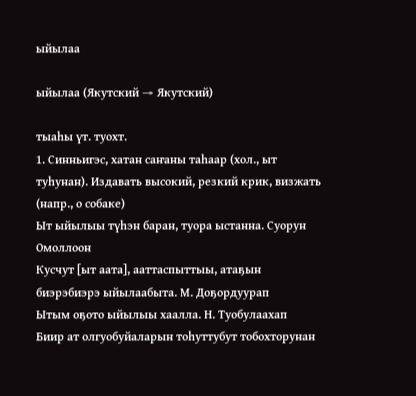ыйылаа

ыйылаа (Якутский → Якутский)

тыаһы үт. туохт.
1. Синньигэс, хатан саҥаны таһаар (хол., ыт туһунан). Издавать высокий, резкий крик, визжать (напр., о собаке)
Ыт ыйылыы түһэн баран, туора ыстанна. Суорун Омоллоон
Кусчут [ыт аата], ааттаспыттыы, атаҕын биэрэбиэрэ ыйылаабыта. М. Доҕордуурап
Ытым оҕото ыйылыы хаалла. Н. Туобулаахап
Биир ат олгуобуйаларын тоһуттубут тобохторунан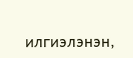илгиэлэнэн,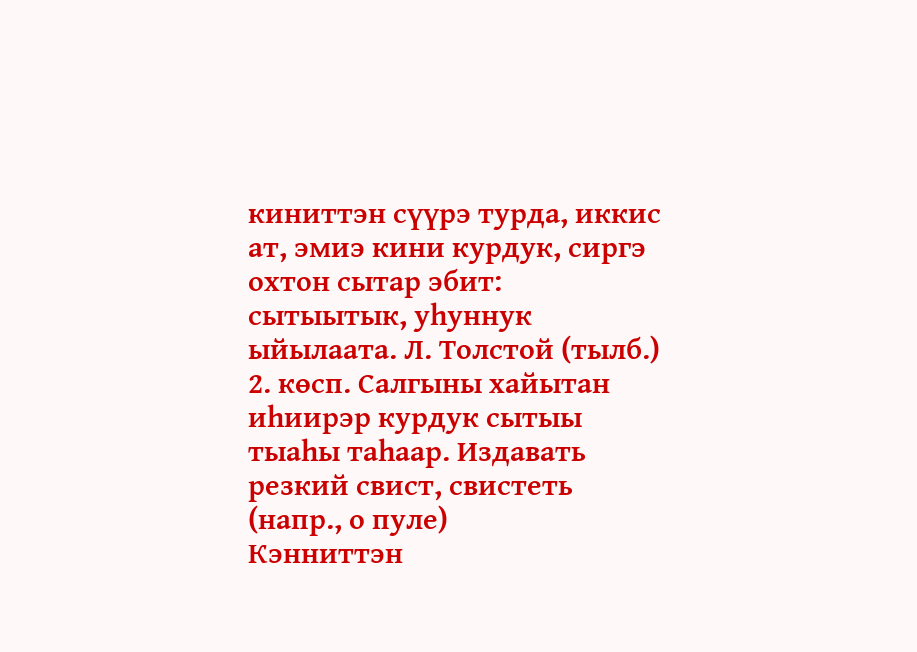киниттэн сүүрэ турда, иккис ат, эмиэ кини курдук, сиргэ охтон сытар эбит: сытыытык, уһуннук ыйылаата. Л. Толстой (тылб.)
2. көсп. Салгыны хайытан иһиирэр курдук сытыы тыаһы таһаар. Издавать резкий свист, свистеть (напр., о пуле)
Кэнниттэн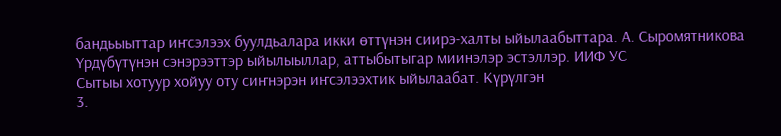бандьыыттар иҥсэлээх буулдьалара икки өттүнэн сиирэ-халты ыйылаабыттара. А. Сыромятникова
Үрдүбүтүнэн сэнэрээттэр ыйылыыллар, аттыбытыгар миинэлэр эстэллэр. ИИФ УС
Сытыы хотуур хойуу оту сиҥнэрэн иҥсэлээхтик ыйылаабат. Күрүлгэн
3.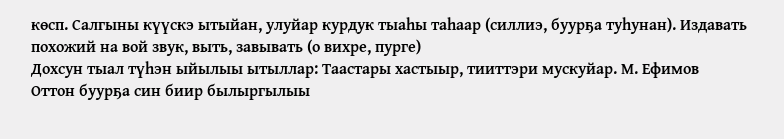көсп. Салгыны күүскэ ытыйан, улуйар курдук тыаһы таһаар (силлиэ, буурҕа туһунан). Издавать похожий на вой звук, выть, завывать (о вихре, пурге)
Дохсун тыал түһэн ыйылыы ытыллар: Таастары хастыыр, тииттэри мускуйар. М. Ефимов
Оттон буурҕа син биир былыргылыы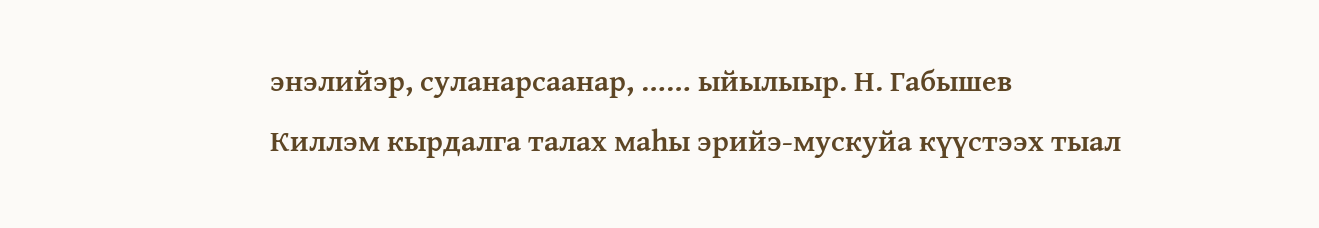энэлийэр, суланарсаанар, …… ыйылыыр. Н. Габышев
Киллэм кырдалга талах маһы эрийэ-мускуйа күүстээх тыал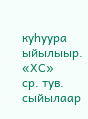куһуура ыйылыыр. «ХС»
ср. тув. сыйылаар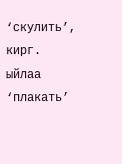‘скулить’, кирг. ыйлаа ‘плакать’